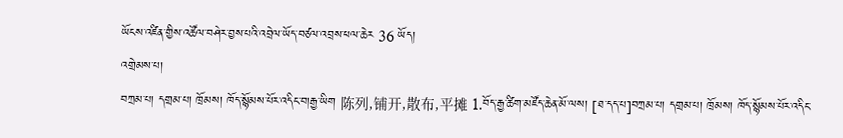ཡོངས་འཛིན་གྱིས་འཚོལ་བཤེར་བྱས་པའི་འབྲེལ་ཡོད་བཙལ་འབྲས་ཕལ་ཆེར 36 ཡོད།
འགྲེམས་པ།
བཀྲམ་པ། དགྲམ་པ། ཁྲོམས། ཁོད་སྙོམས་པོར་འདིང་བ།རྒྱ་ཡིག 陈列,铺开,散布,平摊 1.བོད་རྒྱ་ཚིག་མཛོད་ཆེན་མོ་ལས། [ཐ་དད་པ]བཀྲམ་པ། དགྲམ་པ། ཁྲོམས། ཁོད་སྙོམས་པོར་འདིང་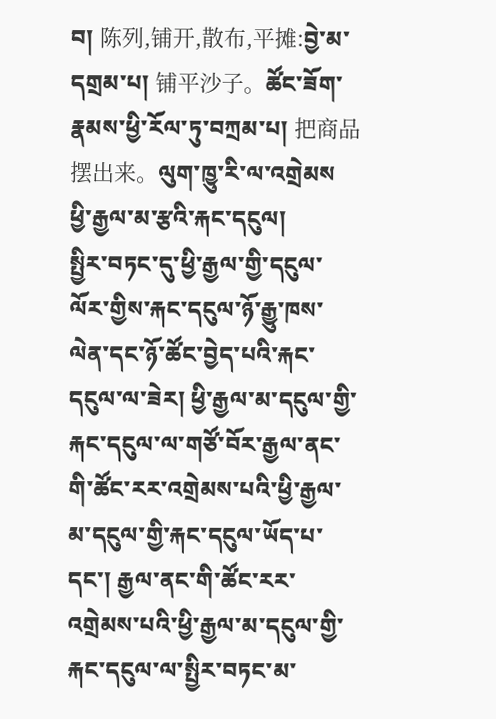བ། 陈列,铺开,散布,平摊:བྱེ་མ་དགྲམ་པ། 铺平沙子。ཚོང་ཟོག་རྣམས་ཕྱི་རོལ་ཏུ་བཀྲམ་པ། 把商品摆出来。ལུག་ཁྱུ་རི་ལ་འགྲེམས
ཕྱི་རྒྱལ་མ་རྩའི་རྐང་དངུལ།
སྤྱིར་བཏང་དུ་ཕྱི་རྒྱལ་གྱི་དངུལ་ལོར་གྱིས་རྐང་དངུལ་ཉོ་རྒྱུ་ཁས་ལེན་དང་ཉོ་ཚོང་བྱེད་པའི་རྐང་དངུལ་ལ་ཟེར། ཕྱི་རྒྱལ་མ་དངུལ་གྱི་རྐང་དངུལ་ལ་གཙོ་བོར་རྒྱལ་ནང་གི་ཚོང་རར་འགྲེམས་པའི་ཕྱི་རྒྱལ་མ་དངུལ་གྱི་རྐང་དངུལ་ཡོད་པ་དང་། རྒྱལ་ནང་གི་ཚོང་རར་འགྲེམས་པའི་ཕྱི་རྒྱལ་མ་དངུལ་གྱི་རྐང་དངུལ་ལ་སྤྱིར་བཏང་མ་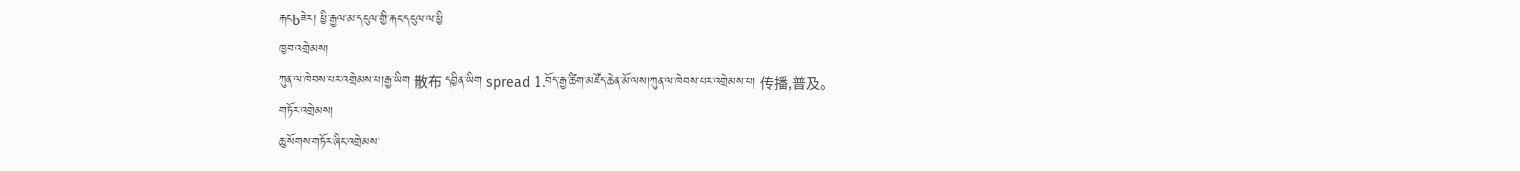རྐངbཟེར། ཕྱི་རྒྱལ་མ་དངུལ་གྱི་རྐང་དངུལ་ལ་ཕྱི
ཁྱབ་འགྲེམས།
ཀུན་ལ་ཁེབས་པར་འགྲེམས་པ།རྒྱ་ཡིག 散布 དབྱིན་ཡིག spread 1.བོད་རྒྱ་ཚིག་མཛོད་ཆེན་མོ་ལས།ཀུན་ལ་ཁེབས་པར་འགྲེམས་པ། 传播,普及。
གཏོར་འགྲེམས།
ཆུ་སོགས་གཏོར་ཞིང་འགྲེམས་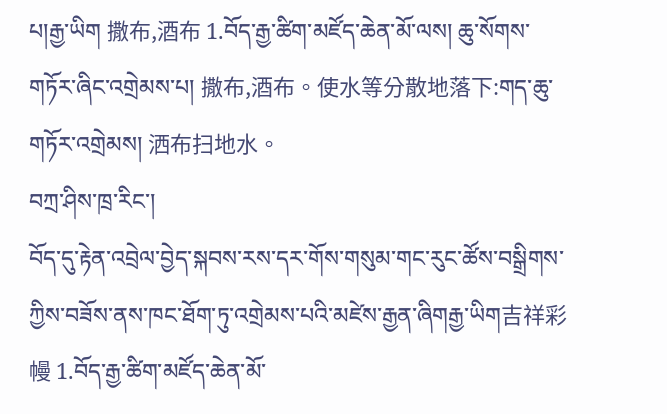པ།རྒྱ་ཡིག 撒布,酒布 1.བོད་རྒྱ་ཚིག་མཛོད་ཆེན་མོ་ལས། ཆུ་སོགས་གཏོར་ཞིང་འགྲེམས་པ། 撒布,酒布。使水等分散地落下:གད་ཆུ་གཏོར་འགྲེམས། 洒布扫地水。
བཀྲ་ཤིས་ཁྲ་རིང་།
བོད་དུ་རྟེན་འབྲེལ་བྱེད་སྐབས་རས་དར་གོས་གསུམ་གང་རུང་ཚོས་བསྒྲིགས་ཀྱིས་བཟོས་ནས་ཁང་ཐོག་ཏུ་འགྲེམས་པའི་མཛེས་རྒྱན་ཞིགརྒྱ་ཡིག吉祥彩幔 1.བོད་རྒྱ་ཚིག་མཛོད་ཆེན་མོ་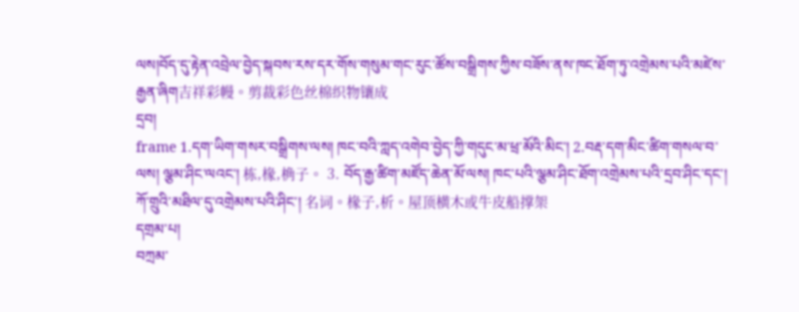ལས།བོད་དུ་རྟེན་འབྲེལ་བྱེད་སྐབས་རས་དར་གོས་གསུམ་གང་རུང་ཚོས་བསྒྲིགས་ཀྱིས་བཟོས་ནས་ཁང་ཐོག་ཏུ་འགྲེམས་པའི་མཛེས་རྒྱན་ཞིག吉祥彩幔。剪裁彩色丝棉织物镶成
དྲབ།
frame 1.དག་ཡིག་གསར་བསྒྲིགས་ལས། ཁང་བའི་ཀླད་འགེབ་བྱེད་ཀྱི་གདུང་མ་ཕྲ་མོའི་མིང་། 2.བརྡ་དག་མིང་ཚིག་གསལ་བ་ལས། ལྕམ་ཤིང་ལའང་། 栋,椽,桷子。 3. བོད་རྒྱ་ཚིག་མཛོད་ཆེན་མོ་ལས། ཁང་པའི་ལྕམ་ཤིང་ཐོག་འགྲེམས་པའི་དྲབ་ཤིང་དང་། ཀོ་གྲུའི་མཐིལ་དུ་འགྲེམས་པའི་ཤིང་། 名词。椽子,析。屋顶横木或牛皮船撑架
དགྲམ་པ།
བཀྲམ་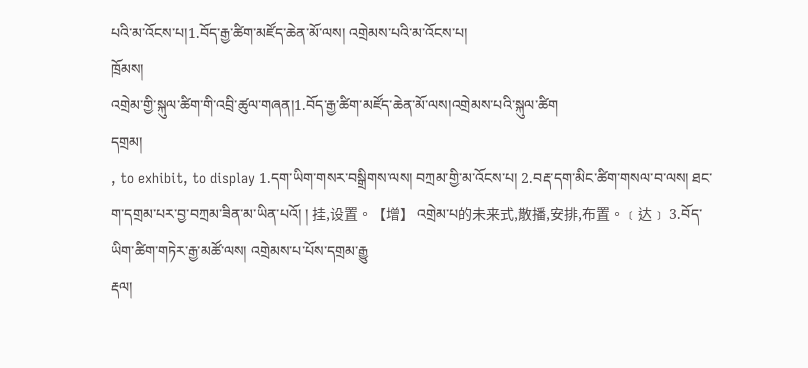པའི་མ་འོངས་པ།1.བོད་རྒྱ་ཚིག་མཛོད་ཆེན་མོ་ལས། འགྲེམས་པའི་མ་འོངས་པ།
ཁྲོམས།
འགྲེམ་གྱི་སྐུལ་ཚིག་གི་འབྲི་ཚུལ་གཞན།1.བོད་རྒྱ་ཚིག་མཛོད་ཆེན་མོ་ལས།འགྲེམས་པའི་སྐུལ་ཚིག
དགྲམ།
, to exhibit, to display 1.དག་ཡིག་གསར་བསྒྲིགས་ལས། བཀྲམ་གྱི་མ་འོངས་པ། 2.བརྡ་དག་མིང་ཚིག་གསལ་བ་ལས། ཐང་ག་དགྲམ་པར་བྱ་བཀྲམ་ཟིན་མ་ཡིན་པའོ། ། 挂,设置。【增】 འགྲེམ་པ的未来式,散播,安排,布置。﹝达﹞ 3.བོད་ཡིག་ཚིག་གཏེར་རྒྱ་མཚོ་ལས། འགྲེམས་པ་པོས་དགྲམ་རྒྱུ
རྡལ།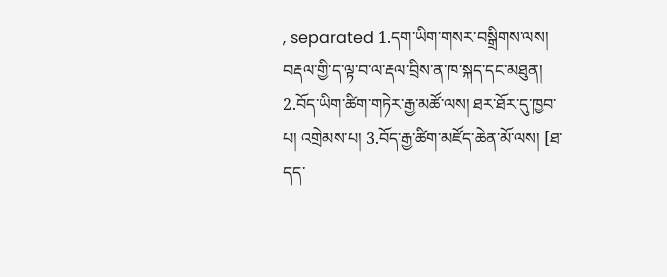, separated 1.དག་ཡིག་གསར་བསྒྲིགས་ལས། བརྡལ་གྱི་ད་ལྟ་བ་ལ་རྡལ་བྲིས་ན་ཁ་སྐད་དང་མཐུན། 2.བོད་ཡིག་ཚིག་གཏེར་རྒྱ་མཚོ་ལས། ཐར་ཐོར་དུ་ཁྱབ་པ། འགྲེམས་པ། 3.བོད་རྒྱ་ཚིག་མཛོད་ཆེན་མོ་ལས། [ཐ་དད་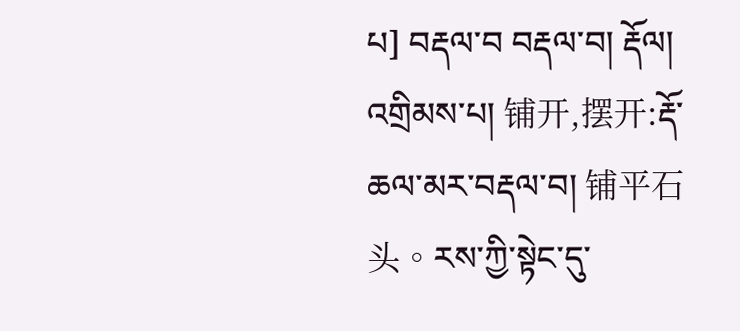པ] བརྡལ་བ བརྡལ་བ། རྡོལ། འགྲིམས་པ། 铺开,摆开:རྡོ་ཆལ་མར་བརྡལ་བ། 铺平石头。རས་ཀྱི་སྟེང་དུ་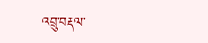འབྲུ་བརྡལ་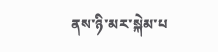ནས་ཉི་མར་སྐེམ་པ